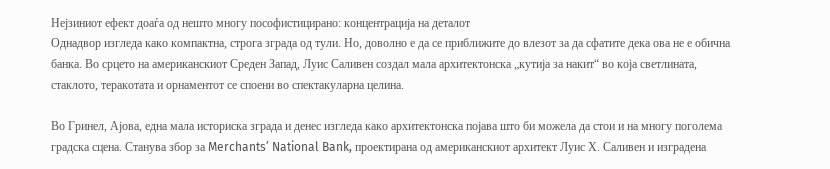Нејзиниот ефект доаѓа од нешто многу пософистицирано: концентрација на деталот
Однадвор изгледа како компактна, строга зграда од тули. Но, доволно е да се приближите до влезот за да сфатите дека ова не е обична банка. Во срцето на американскиот Среден Запад, Луис Саливен создал мала архитектонска „кутија за накит“ во која светлината, стаклото, теракотата и орнаментот се споени во спектакуларна целина.

Во Гринел, Ајова, една мала историска зграда и денес изгледа како архитектонска појава што би можела да стои и на многу поголема градска сцена. Станува збор за Merchants’ National Bank, проектирана од американскиот архитект Луис Х. Саливен и изградена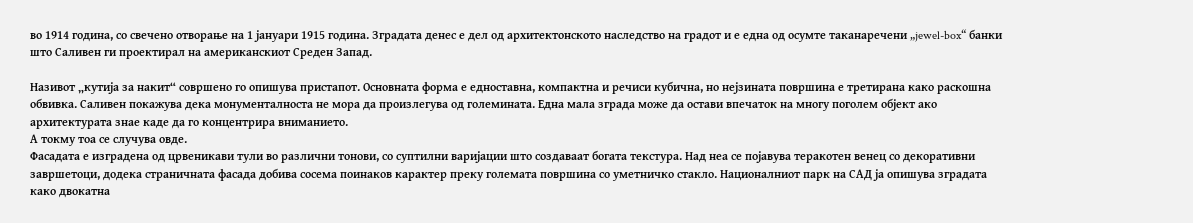во 1914 година, со свечено отворање на 1 јануари 1915 година. Зградата денес е дел од архитектонското наследство на градот и е една од осумте таканаречени „jewel-box“ банки што Саливен ги проектирал на американскиот Среден Запад.

Називот „кутија за накит“ совршено го опишува пристапот. Основната форма е едноставна, компактна и речиси кубична, но нејзината површина е третирана како раскошна обвивка. Саливен покажува дека монументалноста не мора да произлегува од големината. Една мала зграда може да остави впечаток на многу поголем објект ако архитектурата знае каде да го концентрира вниманието.
А токму тоа се случува овде.
Фасадата е изградена од црвеникави тули во различни тонови, со суптилни варијации што создаваат богата текстура. Над неа се појавува теракотен венец со декоративни завршетоци, додека страничната фасада добива сосема поинаков карактер преку големата површина со уметничко стакло. Националниот парк на САД ја опишува зградата како двокатна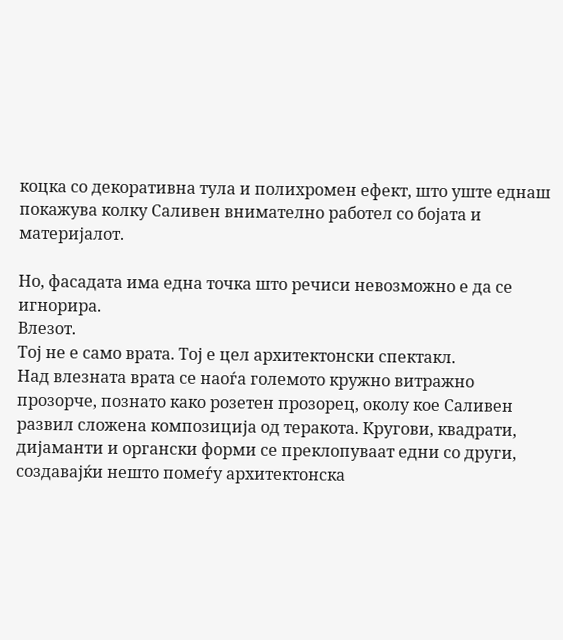коцка со декоративна тула и полихромен ефект, што уште еднаш покажува колку Саливен внимателно работел со бојата и материјалот.

Но, фасадата има една точка што речиси невозможно е да се игнорира.
Влезот.
Тој не е само врата. Тој е цел архитектонски спектакл.
Над влезната врата се наоѓа големото кружно витражно прозорче, познато како розетен прозорец, околу кое Саливен развил сложена композиција од теракота. Кругови, квадрати, дијаманти и органски форми се преклопуваат едни со други, создавајќи нешто помеѓу архитектонска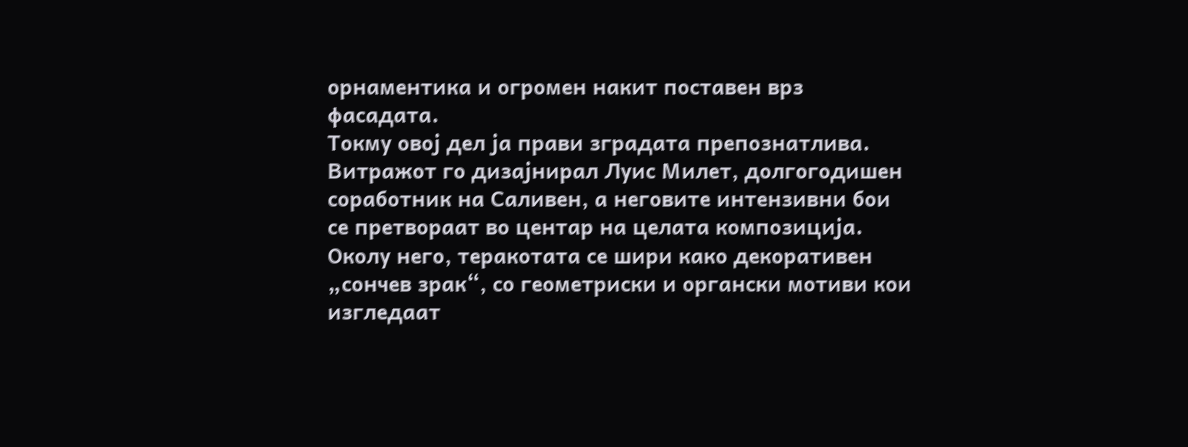орнаментика и огромен накит поставен врз фасадата.
Токму овој дел ја прави зградата препознатлива.
Витражот го дизајнирал Луис Милет, долгогодишен соработник на Саливен, а неговите интензивни бои се претвораат во центар на целата композиција. Околу него, теракотата се шири како декоративен „сончев зрак“, со геометриски и органски мотиви кои изгледаат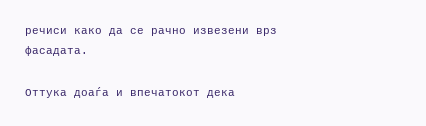речиси како да се рачно извезени врз фасадата.

Оттука доаѓа и впечатокот дека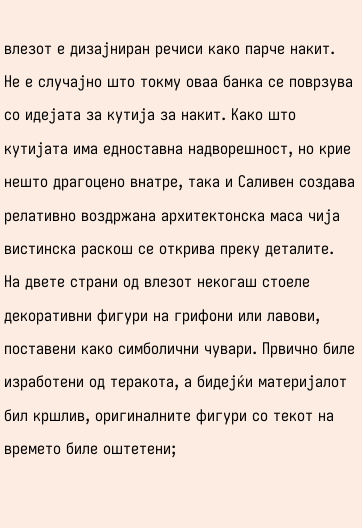влезот е дизајниран речиси како парче накит.
Не е случајно што токму оваа банка се поврзува со идејата за кутија за накит. Како што кутијата има едноставна надворешност, но крие нешто драгоцено внатре, така и Саливен создава релативно воздржана архитектонска маса чија вистинска раскош се открива преку деталите.
На двете страни од влезот некогаш стоеле декоративни фигури на грифони или лавови, поставени како симболични чувари. Првично биле изработени од теракота, а бидејќи материјалот бил кршлив, оригиналните фигури со текот на времето биле оштетени;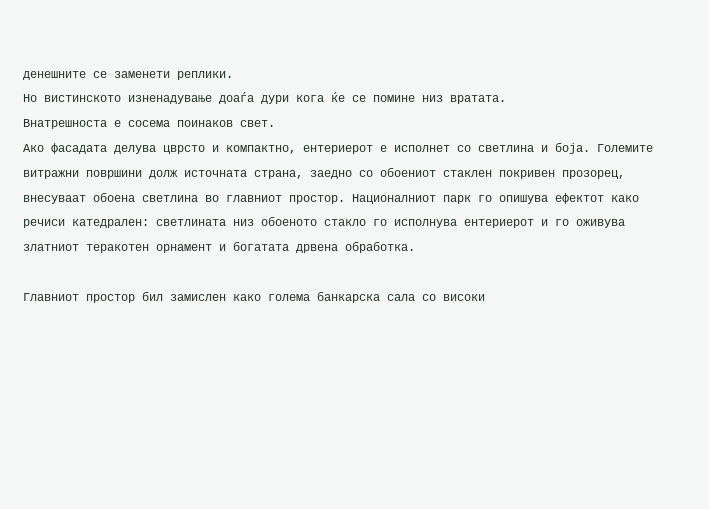денешните се заменети реплики.
Но вистинското изненадување доаѓа дури кога ќе се помине низ вратата.
Внатрешноста е сосема поинаков свет.
Ако фасадата делува цврсто и компактно, ентериерот е исполнет со светлина и боја. Големите витражни површини долж источната страна, заедно со обоениот стаклен покривен прозорец, внесуваат обоена светлина во главниот простор. Националниот парк го опишува ефектот како речиси катедрален: светлината низ обоеното стакло го исполнува ентериерот и го оживува златниот теракотен орнамент и богатата дрвена обработка.

Главниот простор бил замислен како голема банкарска сала со високи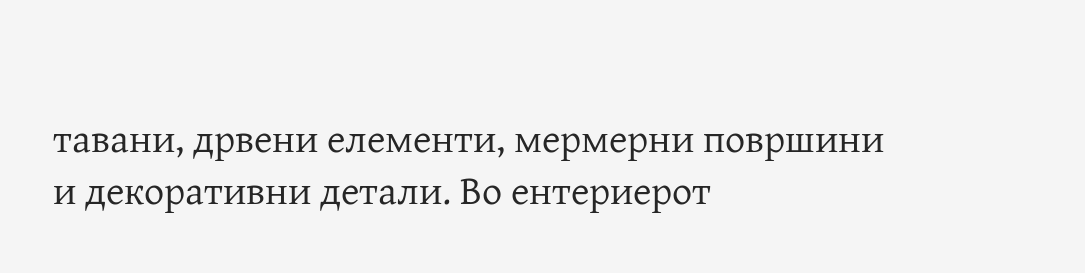тавани, дрвени елементи, мермерни површини и декоративни детали. Во ентериерот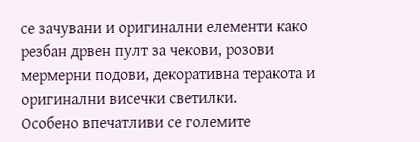се зачувани и оригинални елементи како резбан дрвен пулт за чекови, розови мермерни подови, декоративна теракота и оригинални висечки светилки.
Особено впечатливи се големите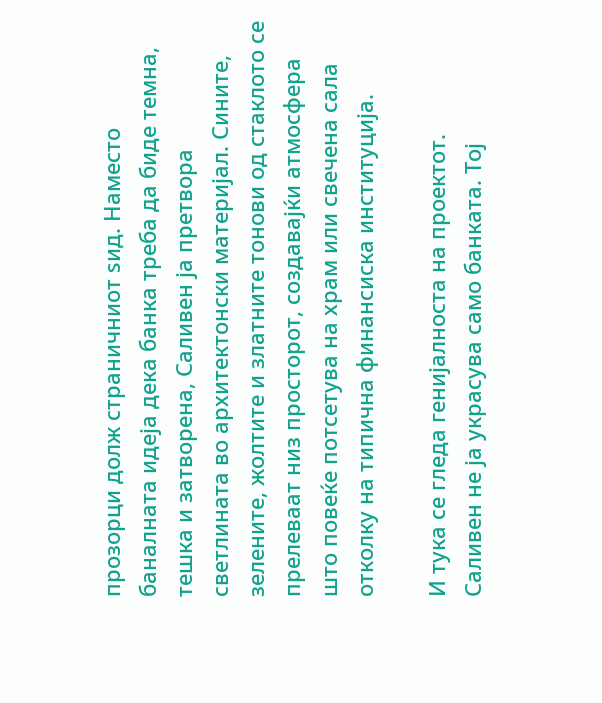прозорци долж страничниот ѕид. Наместо баналната идеја дека банка треба да биде темна, тешка и затворена, Саливен ја претвора светлината во архитектонски материјал. Сините, зелените, жолтите и златните тонови од стаклото се прелеваат низ просторот, создавајќи атмосфера што повеќе потсетува на храм или свечена сала отколку на типична финансиска институција.

И тука се гледа генијалноста на проектот.
Саливен не ја украсува само банката. Тој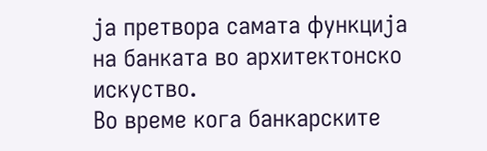ја претвора самата функција на банката во архитектонско искуство.
Во време кога банкарските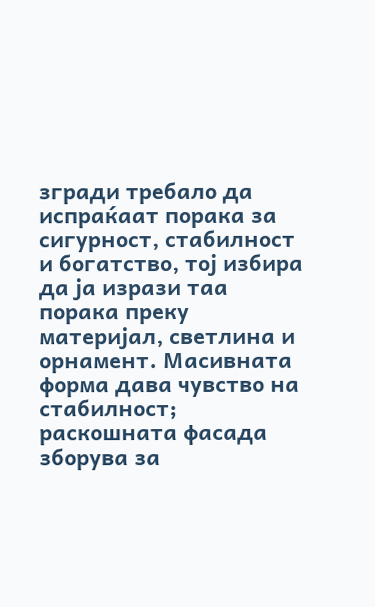згради требало да испраќаат порака за сигурност, стабилност и богатство, тој избира да ја изрази таа порака преку материјал, светлина и орнамент. Масивната форма дава чувство на стабилност; раскошната фасада зборува за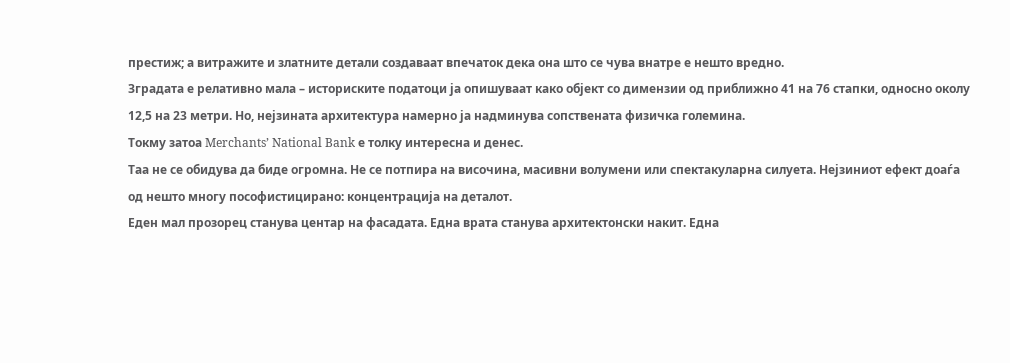престиж; а витражите и златните детали создаваат впечаток дека она што се чува внатре е нешто вредно.
Зградата е релативно мала – историските податоци ја опишуваат како објект со димензии од приближно 41 на 76 стапки, односно околу 12,5 на 23 метри. Но, нејзината архитектура намерно ја надминува сопствената физичка големина.
Токму затоа Merchants’ National Bank е толку интересна и денес.
Таа не се обидува да биде огромна. Не се потпира на височина, масивни волумени или спектакуларна силуета. Нејзиниот ефект доаѓа од нешто многу пософистицирано: концентрација на деталот.
Еден мал прозорец станува центар на фасадата. Една врата станува архитектонски накит. Една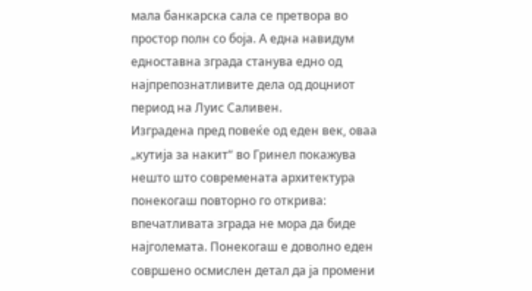мала банкарска сала се претвора во простор полн со боја. А една навидум едноставна зграда станува едно од најпрепознатливите дела од доцниот период на Луис Саливен.
Изградена пред повеќе од еден век, оваа „кутија за накит“ во Гринел покажува нешто што современата архитектура понекогаш повторно го открива: впечатливата зграда не мора да биде најголемата. Понекогаш е доволно еден совршено осмислен детал да ја промени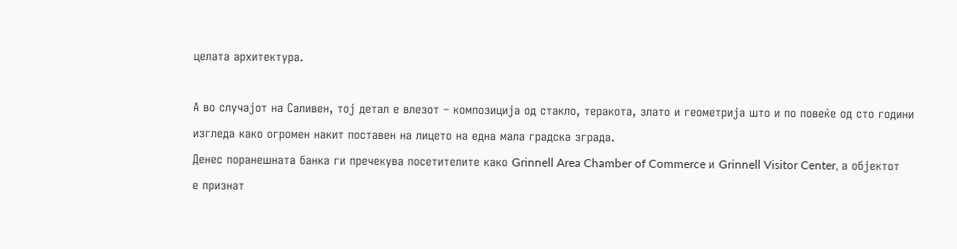целата архитектура.

А во случајот на Саливен, тој детал е влезот – композиција од стакло, теракота, злато и геометрија што и по повеќе од сто години изгледа како огромен накит поставен на лицето на една мала градска зграда.
Денес поранешната банка ги пречекува посетителите како Grinnell Area Chamber of Commerce и Grinnell Visitor Center, а објектот е признат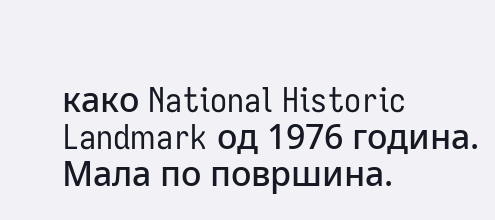како National Historic Landmark од 1976 година.
Мала по површина.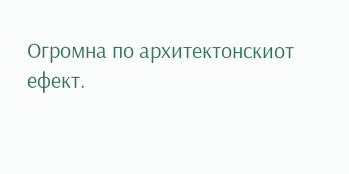Огромна по архитектонскиот ефект.